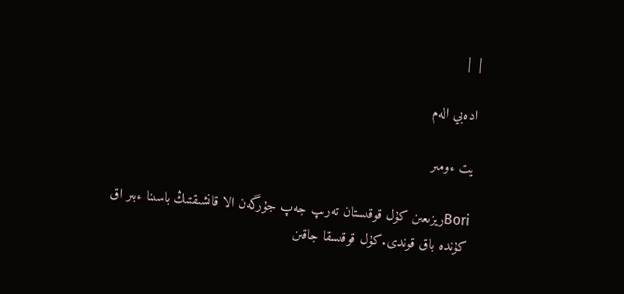|  |

ادەبي الەم

يت ءومىر

Boriريزىعىن كۇل قوقىستان تەرىپ جەپ جۇرگەن الا قانشىقتىڭ باسىنا ءبىر اق كۇندە باق قوندى.كۇل قوقىسقا جاقىن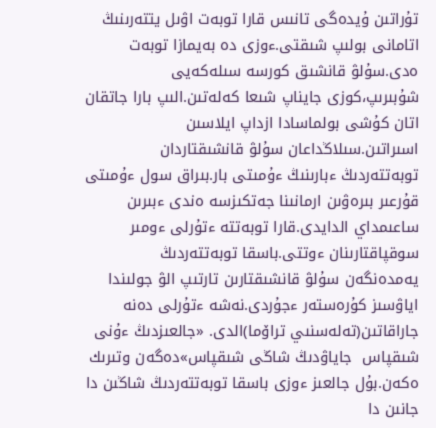تۇراتىن ۇيدەگى تانىس قارا توبەت اۋىل يتتەرىنىڭ اتامانى بولىپ شىقتى.ءوزى دە بەيمازا توبەت ەدى.سۇلۋ قانشىق كورسە سىلەكەيى شۇبىرىپ،كوزى جايناپ شىعا كەلەتىن.الىپ بارا جاتقان اتان كۇشى بولماسادا ازداپ ايلاسىن اسىراتىن.سىلاڭداعان سۇلۋ قانشىقتاردان توبەتتەردىڭ ءبارىنىڭ ءۇمىتى بار.بىراق سول ءۇمىتى قۇرعىر بىرەۋىن ارمانىنا جەتكىزسە ەندى ءبىرىن ساعىمداي الدايدى.قارا توبەتتە ءتۇرلى ءومىر سوقپاقتارىنان ءوتتى.باسقا توبەتتەردىڭ  يەمدەنگەن سۇلۋ قانشىقتارىن تارتىپ الۋ جولىندا اياۋسىز كۇرەستەر ءجۇردى.نەشە ءتۇرلى دەنە جاراقاتىن(تەلەسنىي تراۆما)الدى. «جالعىزدىڭ ءۇنى شىقپاس  جاياۋدىڭ شاڭى شىقپاس»دەگەن وتىرىك ەكەن.بۇل جالعىز ءوزى باسقا توبەتتەردىڭ شاڭىن دا جانىن دا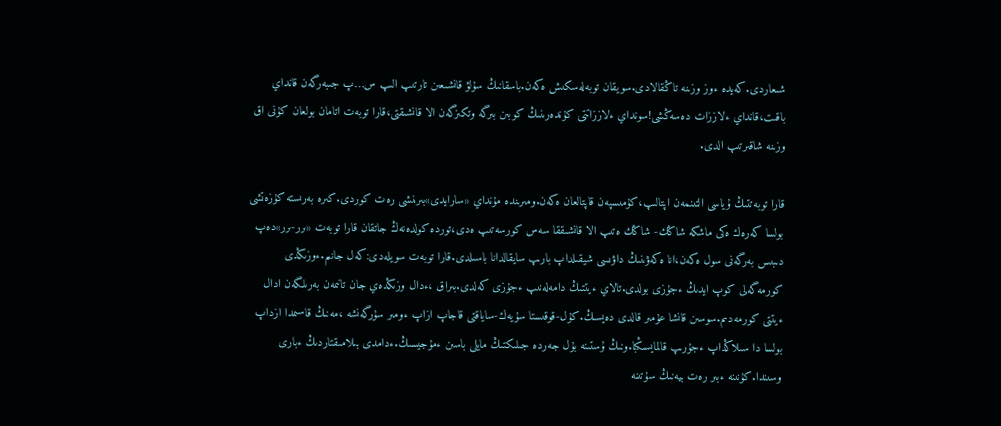شىعاردى.كەيدە ءوز وزىنە تاڭقالادى.سويقان توبەلەسكىش ەكەن.باسقانىڭ سۇلۋ قانشىعىن تارتىپ الىپ س…پ جىبەرگەن قانداي باقىت،قانداي ءلاززات دەسەڭشى!سونداي ءلاززاتتى كۇندەرىنىڭ كوبىن بىرگە وتكىزگەن الا قانشىقتى،قارا توبەت اتامان بولعان كۇنى اق وزىنە شاقىرتىپ الدى.

قارا توبەتتىڭ ۇياسى التىنمەن اپتالىپ،كۇمىسپەن قاپتالعان ەكەن.ومىرىندە مۇنداي «سارايدى»بىرىنشى رەت كوردى.كىرە بەرىستە كۇزەتشى بولسا كەرەك ەكى ماشكە شاڭك- شاڭك ەتىپ الا قانشىققا سەس كورسەتىپ ەدى،توردە كولدەنەڭ جاتقان قارا توبەت «ىرر-ىرر»دەپ دىبىس بەرگەنى سول ەكەن،انا ەكەۋىنىڭ داۋىسى شيقىلداپ بارىپ سايقالدانا باسىلدى.قارا توبەت سويلەدى:كەل جانىم.ءوزىڭدى كورمەگەلى كوپ ايدىڭ ءجۇزى بولدى.تالاي ءيتتىڭ دامەلەنىپ ءجۇزى كەلدى.بىراق ،ءدال وزىڭدەي جان تانىمەن بەرىلگەن ادال ءيتتى كورمەدىم.سوسىن قانشا عۇمىر قالدى دەيسىڭ.كۇل-قوقىستا سۇيەك-ساياقتى قاجاپ ازاپ ءومىر سۇرگەنشە ،مەنىڭ قاسىمدا ازداپ بولسا دا سىلاڭداپ ءجۇرىپ قالمايسىڭبا.ونىڭ ۇستىنە بۇل جەردە جىلىكتىڭ مايلى باسىن ءمۇجيسىڭ.ءدامدى بىلامىقتاردىڭ ءبارى وسىندا.كۇنىنە ءبىر رەت بيەنىڭ سۇتىنە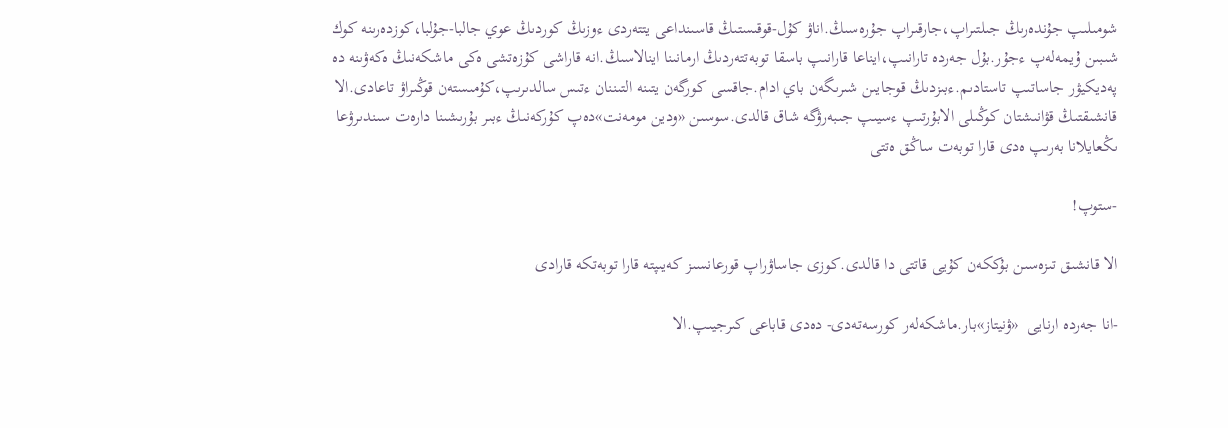شومىلىپ جۇندەرىڭ جىلتىراپ،جارقىراپ جۇرەسىڭ.اناۋ كۇل-قوقىستىڭ قاسىنداعى يتتەردى ءوزىڭ كوردىڭ عوي جالبا-جۇلبا،كوزدەرىنە كوك شىبىن ۇيمەلەپ ءجۇر.بۇل جەردە تارانىپ،ايناعا قارانىپ باسقا توبەتتەردىڭ ارمانىنا اينالاسىڭ.انە قاراشى كۇزەتشى ەكى ماشكەنىڭ ەكەۋىنە دە پەديكيۋر جاساتىپ تاستادىم.ءبىزدىڭ قوجايىن شىرىگەن باي ادام.جاقسى كورگەن يتىنە التىننان ءتىس سالدىرىپ،كۇمىستەن قوڭىراۋ تاعادى.الا قانشىقتىڭ قۋانىشتان كوڭىلى الابۇرتىپ ءسيىپ جىبەرۋگە شاق قالدى.سوسىن «ودين مومەنت»دەپ كۇركەنىڭ ءبىر بۇرىشىنا دارەت سىندىرۋعا ىڭعايلانا بەرىپ ەدى قارا توبەت ساڭق ەتتى

-ستوپ!

الا قانشىق تىزەسىن بۇككەن كۇيى قاتتى دا قالدى.كوزى جاساۋراپ قورعانسىز كەيىپتە قارا توبەتكە قارادى

-انا جەردە ارنايى  «ۋنيتاز»بار.ماشكەلەر كورسەتەدى- دەدى قاباعى كىرجيىپ.الا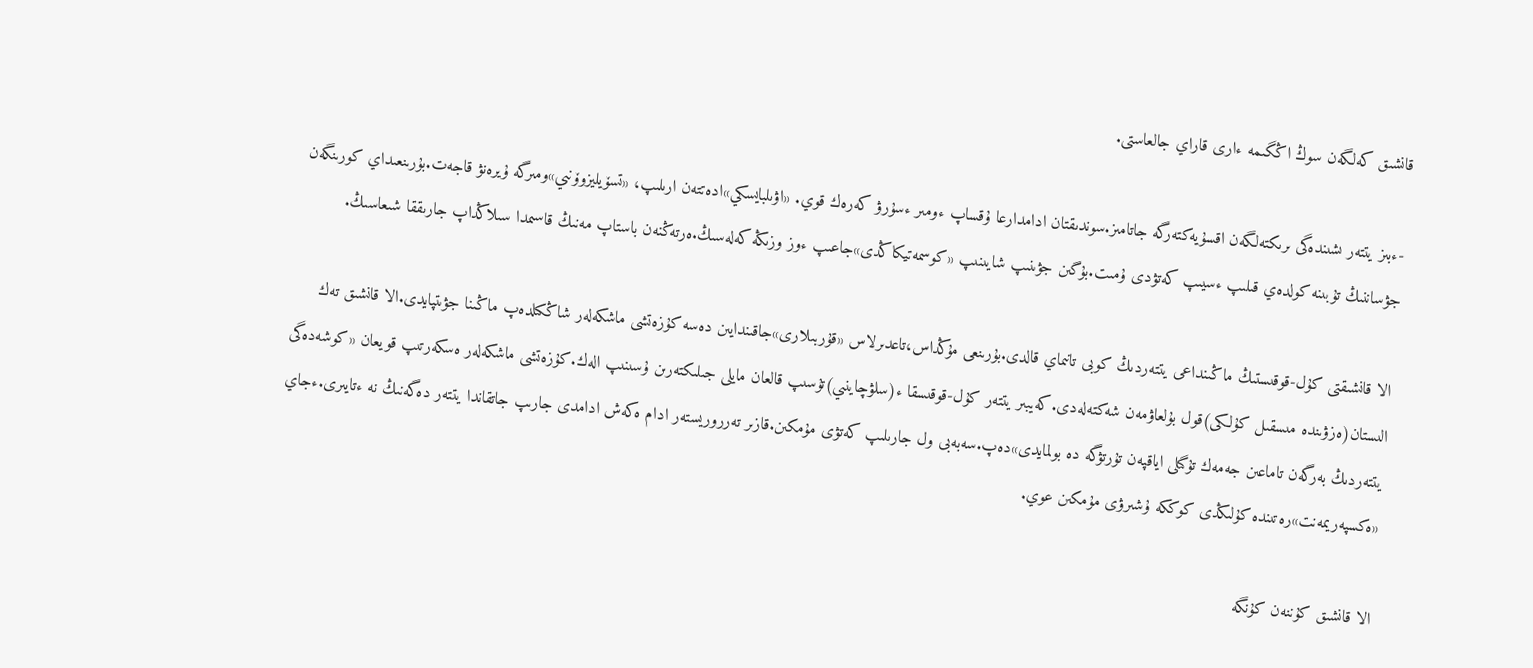قانشىق كەلگەن سوڭ اڭگىمە ءارى قاراي جالعاستى.

-ءبىز يتتەر ىشىندەگى ىرىكتەلگەن اقسۇيەكتەرگە جاتامىز.سوندىقتان ادامدارعا ۇقساپ ءومىر ءسۇرۋ كەرەك قوي. «اۋىلبايسكي»ادەتتەن ارىلىپ، «تسۆيليزوۆنىي»ومىرگە ۇيرەنۋ قاجەت.بۇرىنعىداي كورىنگەن جۋساننىڭ تۇبىنە كولدەي قىلىپ ءسيىپ كەتۋدى ۇمىت.بۇگىن جۋىنىپ شايىنىپ «كوسمەتيكاڭدى»جاعىپ ءوز وزىڭە كەلەسىڭ.ەرتەڭنەن باستاپ مەنىڭ قاسىمدا سىلاڭداپ جارىققا شىعاسىڭ.

الا قانشىقتى كۇل-قوقىستىڭ ماڭىنداعى يتتەردىڭ كوبى تانىماي قالدى.بۇرىنعى مۇڭداس،تاعدىرلاس «قۇربىلارى»جاقىندايىن دەسە كۇزەتشى ماشكەلەر شاڭكىلدەپ ماڭىنا جۋىتپايدى.الا قانشىق تەك الىستان(ەزۋىندە مىسقىل كۇلكى)قول بۇلعاۋمەن شەكتەلەدى.كەيبىر يتتەر كۇل-قوقىسقا ء(سلۋچاينىي)تۇسىپ قالعان مايلى جىلىكتەرىن ۇسىنىپ الەك.كۇزەتشى ماشكەلەر ەسكەرتىپ قويعان «كوشەدەگى يتتەردىڭ بەرگەن تاماعىن جەمەك تۇگىلى اياقپەن تۇرتۋگە دە بولمايدى»دەپ.سەبەبى ول جارىلىپ كەتۋى مۇمكىن.قازىر تەرروريستەر ادام ەكەش ادامدى جارىپ جاتقاندا يتتەر دەگەنىڭ نە ءتايىرى.ءجاي «ەكسپەريمەنت»رەتىندە كۇلىڭدى كوككە ۇشىرۋى مۇمكىن عوي.

الا قانشىق كۇننەن كۇنگە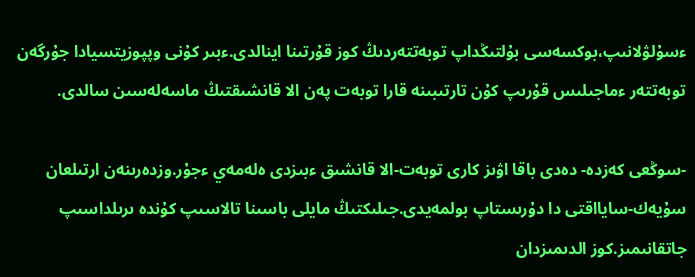ءسۇلۋلانىپ،بوكسەسى بۇلتىڭداپ توبەتتەردىڭ كوز قۇرتىنا اينالدى.ءبىر كۇنى وپپوزيتسيادا جۇرگەن توبەتتەر ءماجىلىس قۇرىپ كۇن تارتىبىنە قارا توبەت پەن الا قانشىقتىڭ ماسەلەسىن سالدى.

-سوڭعى كەزدە- دەدى باقا اۋىز كارى توبەت-الا قانشىق ءبىزدى ەلەمەي ءجۇر.وزدەرىنەن ارتىلعان سۇيەك-سايااقتى دا دۇرىستاپ بولمەيدى.جىلىكتىڭ مايلى باسىنا تالاسىپ كۇندە ىرىلداسىپ جاتقانىمىز.كوز الدىمىزدان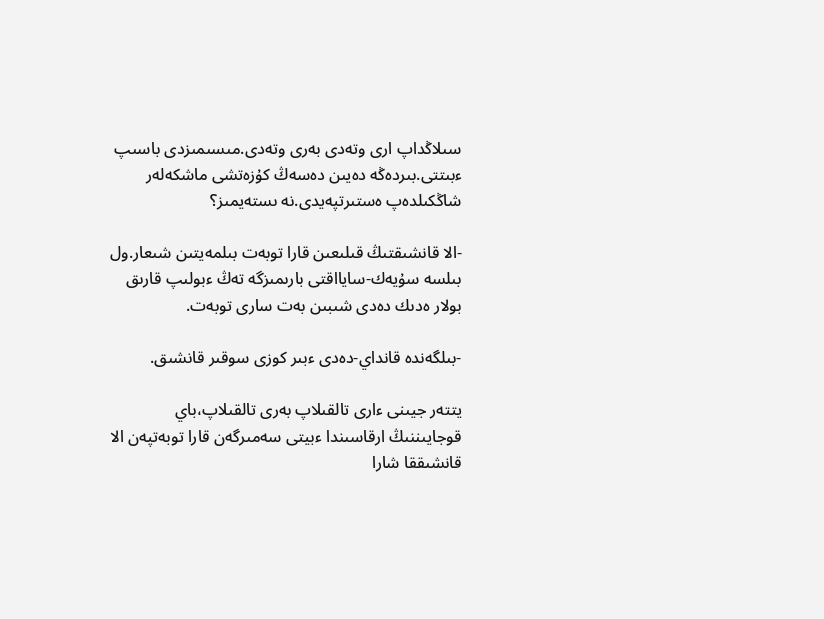سىلاڭداپ ارى وتەدى بەرى وتەدى.مىسىمىزدى باسىپ ءبىتتى.بىردەڭە دەيىن دەسەڭ كۇزەتشى ماشكەلەر شاڭكىلدەپ ەستىرتپەيدى.نە ىستەيمىز؟

-الا قانشىقتىڭ قىلىعىن قارا توبەت بىلمەيتىن شىعار.ول بىلسە سۇيەك-سايااقتى بارىمىزگە تەڭ ءبولىپ قارىق بولار ەدىك دەدى شىبىن بەت سارى توبەت.

-بىلگەندە قانداي-دەدى ءبىر كوزى سوقىر قانشىق.

يتتەر جيىنى ءارى تالقىلاپ بەرى تالقىلاپ،باي قوجايىننىڭ ارقاسىندا ءبيتى سەمىرگەن قارا توبەتپەن الا قانشىققا شارا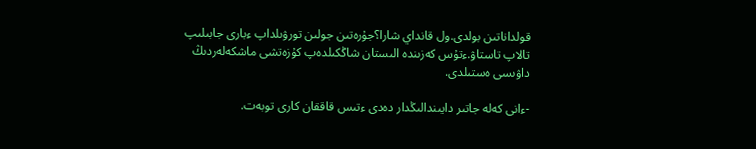قولداناتىن بولدى.ول قانداي شارا؟جۇرەتىن جولىن تورۋىلداپ ءبارى جابىلىپ تالاپ تاستاۋ.ءتۇس كەزىندە الىستان شاڭكىلدەپ كۇزەتشى ماشكەلەردىڭ داۋىسى ەستىلدى.

-ءانى كەلە جاتىر دايىندالىڭدار دەدى ءتىس قاققان كارى توبەت.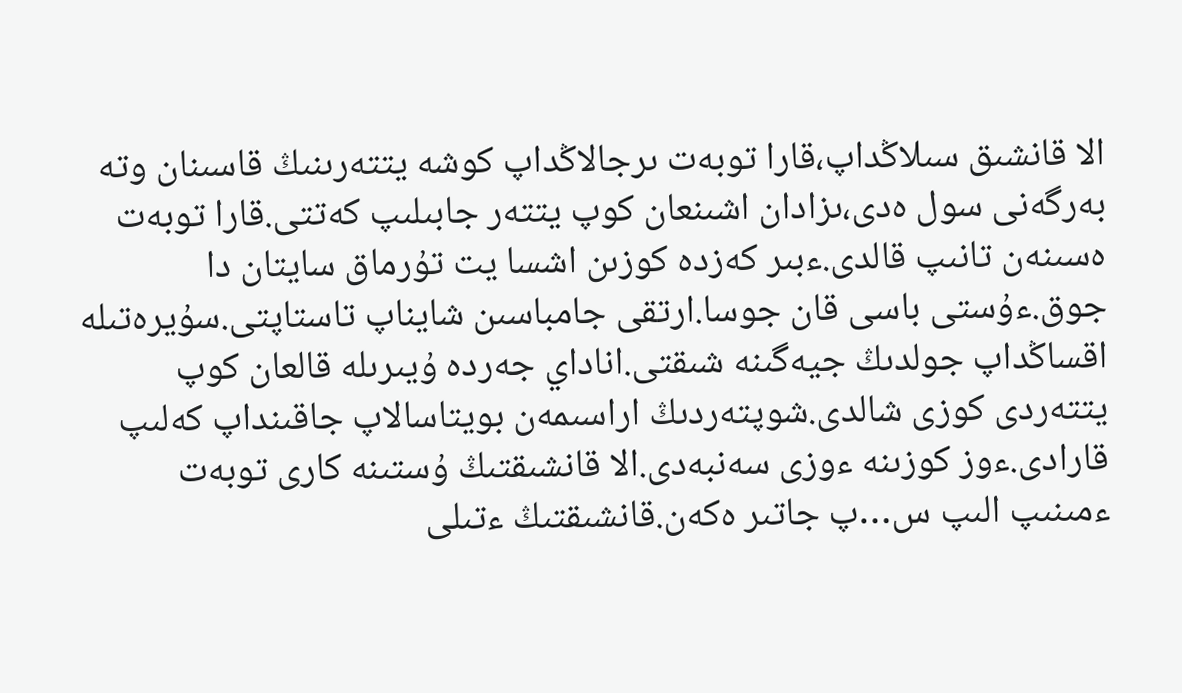الا قانشىق سىلاڭداپ،قارا توبەت ىرجالاڭداپ كوشە يتتەرىنىڭ قاسىنان وتە بەرگەنى سول ەدى،ىزادان اشىنعان كوپ يتتەر جابىلىپ كەتتى.قارا توبەت ەسىنەن تانىپ قالدى.ءبىر كەزدە كوزىن اشسا يت تۇرماق سايتان دا جوق.ءۇستى باسى قان جوسا.ارتقى جامباسىن شايناپ تاستاپتى.سۇيرەتىلە اقساڭداپ جولدىڭ جيەگىنە شىقتى.اناداي جەردە ۇيىرىلە قالعان كوپ يتتەردى كوزى شالدى.شوپتەردىڭ اراسىمەن بويتاسالاپ جاقىنداپ كەلىپ قارادى.ءوز كوزىنە ءوزى سەنبەدى.الا قانشىقتىڭ ۇستىنە كارى توبەت ءمىنىپ الىپ س…پ جاتىر ەكەن.قانشىقتىڭ ءتىلى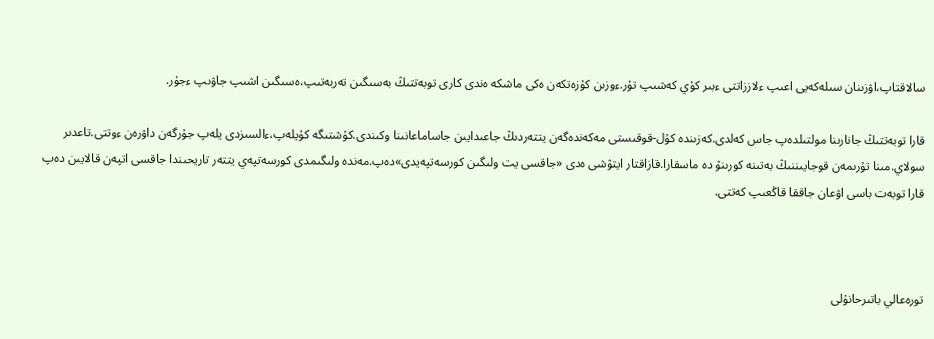سالاقتاپ،اۋزىنان سىلەكەيى اعىپ ءلاززاتتى ءبىر كۇي كەشىپ تۇر.ءوزىن كۇزەتكەن ەكى ماشكە ەندى كارى توبەتتىڭ بەسىگىن تەربەتىپ،ەسىگىن اشىپ جاۋىپ ءجۇر.

قارا توبەتتىڭ جانارىنا مولتىلدەپ جاس كەلدى.كەزىندە كۇل-قوقىستى مەكەندەگەن يتتەردىڭ جاعىدايىن جاساماعانىنا وكىندى.كۇشتىگە كۇيلەپ،ءالسىزدى يلەپ جۇرگەن داۋرەن ءوتتى.تاعدىر سولاي.مىنا تۇرىمەن قوجايىننىڭ بەتىنە كورىنۋ دە ماسقارا.قازاقتار ايتۋشى ەدى «جاقسى يت ولىگىن كورسەتپەيدى»دەپ.مەندە ولىگىمدى كورسەتپەي يتتەر تاريحىندا جاقسى اتپەن قالايىن دەپ قارا توبەت باسى اۋعان جاققا قاڭعىپ كەتتى.



تورەعالي باتىرحانۇلى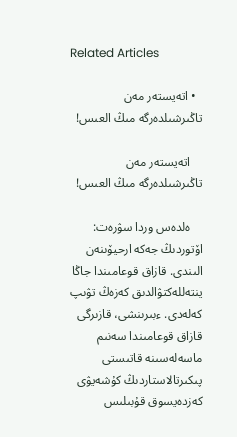Related Articles

  • اتەيستەر مەن تاڭىرشىلدەرگە مىڭ العىس!

    اتەيستەر مەن تاڭىرشىلدەرگە مىڭ العىس!

    ەلدەس وردا سۋرەت: اۆتوردىڭ جەكە ارحيۆىنەن الىندى. قازاق قوعامىندا جاڭا ينتەللەكتۋالدىق كەزەڭ تۋىپ كەلەدى. ءبىرىنشى، قازىرگى قازاق قوعامىندا سەنىم ماسەلەسىنە قاتىستى پىكىرتالاستاردىڭ كۇشەيۋى كەزدەيسوق قۇبىلىس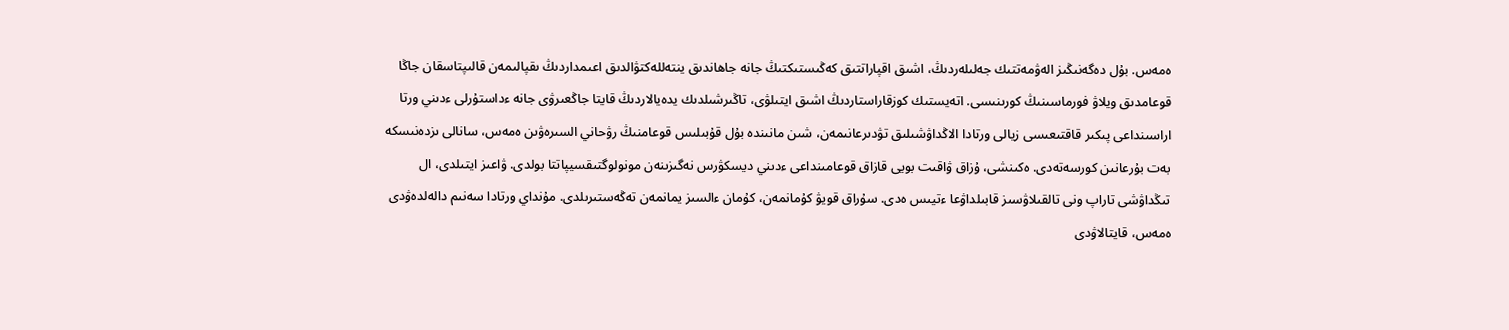ەمەس. بۇل دەگەنىڭىز الەۋمەتتىك جەلىلەردىڭ، اشىق اقپاراتتىق كەڭىستىكتىڭ جانە جاھاندىق ينتەللەكتۋالدىق اعىمداردىڭ ىقپالىمەن قالىپتاسقان جاڭا قوعامدىق ويلاۋ فورماسىنىڭ كورىنىسى. اتەيستىك كوزقاراستاردىڭ اشىق ايتىلۋى، تاڭىرشىلدىك يدەيالاردىڭ قايتا جاڭعىرۋى جانە ءداستۇرلى ءدىني ورتا اراسىنداعى پىكىر قاقتىعىسى زيالى ورتادا الاڭداۋشىلىق تۋدىرعانىمەن، شىن مانىندە بۇل قۇبىلىس قوعامنىڭ رۋحاني السىرەۋىن ەمەس، سانالى ىزدەنىسكە بەت بۇرعانىن كورسەتەدى. ەكىنشى، ۇزاق ۋاقىت بويى قازاق قوعامىنداعى ءدىني ديسكۋرس نەگىزىنەن مونولوگتىقسيپاتتا بولدى. ۋاعىز ايتىلدى، ال تىڭداۋشى تاراپ ونى تالقىلاۋسىز قابىلداۋعا ءتيىس ەدى. سۇراق قويۋ كۇمانمەن، كۇمان ءالسىز يمانمەن تەڭەستىرىلدى. مۇنداي ورتادا سەنىم دالەلدەۋدى ەمەس، قايتالاۋدى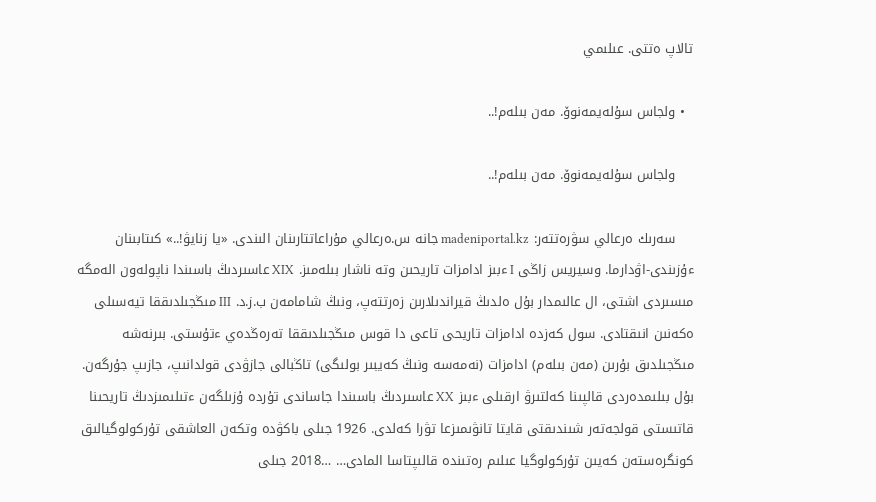تالاپ ەتتى. عىلىمي

  • ولجاس سۇلەيمەنوۆ. مەن بىلەم!..

    ولجاس سۇلەيمەنوۆ. مەن بىلەم!..

    سەرىك ەرعالي سۋرەتتەر: madeniportal.kz جانە س.ەرعالي مۇراعاتتارىنان الىندى. «يا زنايۋ!..» كىتابىنان ءۇزىندى-اۋدارما. وسيريس زاڭى I ءبىز ادامزات تاريحىن وتە ناشار بىلەمىز. XIX عاسىردىڭ باسىندا ناپولەون الەمگە مىسىردى اشتى، ال عالىمدار بۇل ەلدىڭ قيراندىلارىن زەرتتەپ، ونىڭ شامامەن ب.ز.د. III مىڭجىلدىققا تيەسىلى ەكەنىن انىقتادى. سول كەزدە ادامزات تاريحى تاعى دا قوس مىڭجىلدىققا تەرەڭدەي ءتۇستى. بىرنەشە مىڭجىلدىق بۇرىن (مەن بىلەم) ادامزات (نەمەسە ونىڭ كەيبىر بولىگى) تاڭبالى جازۋدى قولدانىپ، جازىپ جۇرگەن. بۇل بىلىمدەردى قالپىنا كەلتىرۋ ارقىلى ءبىز XX عاسىردىڭ باسىندا جاساندى تۇردە ۇزىلگەن ءتىلىمىزدىڭ تاريحىنا قاتىستى قولجەتەر شىندىقتى قايتا تانۋىمىزعا تۋرا كەلدى. 1926 جىلى باكۋدە وتكەن العاشقى تۇركولوگيالىق كونگرەستەن كەيىن تۇركولوگيا عىلىم رەتىندە قالىپتاسا المادى… …2018 جىلى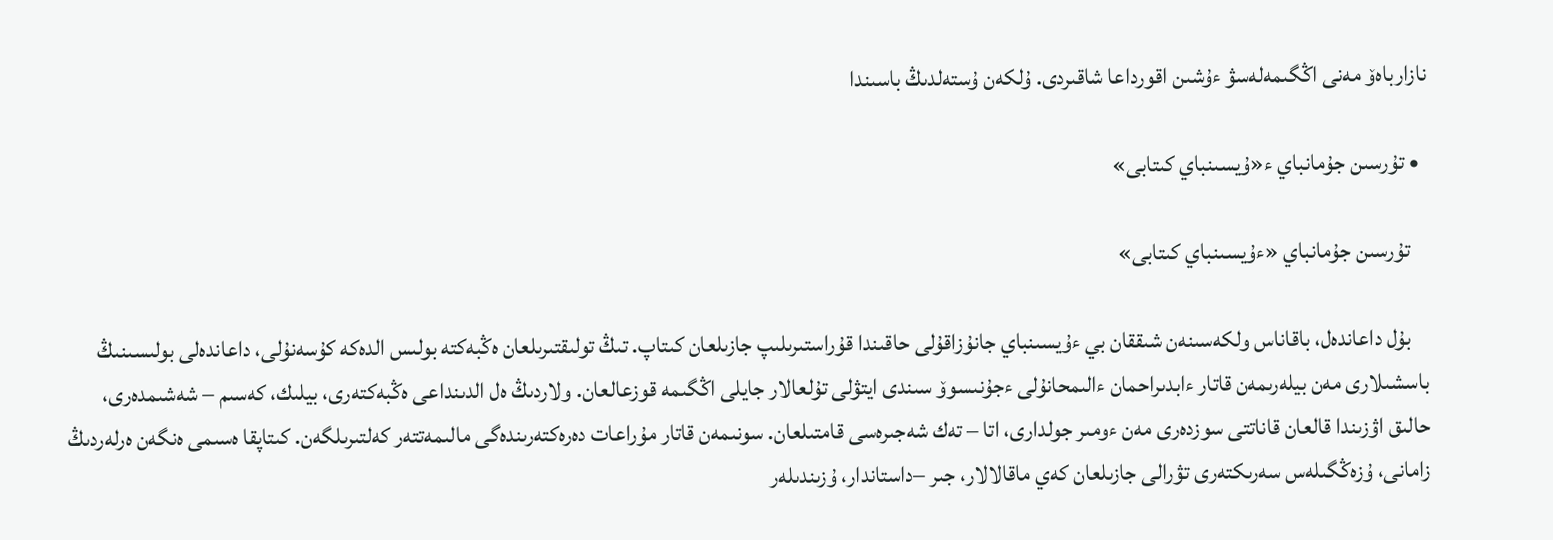نازارباەۆ مەنى اڭگىمەلەسۋ ءۇشىن اقورداعا شاقىردى. ۇلكەن ۇستەلدىڭ باسىندا

  • تۇرسىن جۇمانباي ء«ۇيسىنباي كىتابى»

    تۇرسىن جۇمانباي «ءۇيسىنباي كىتابى»

    بۇل داعاندەل، باقاناس ولكەسىنەن شىققان بي ءۇيسىنباي جانۇزاقۇلى حاقىندا قۇراستىرىلىپ جازىلعان كىتاپ. تىڭ تولىقتىرىلعان ەڭبەكتە بولىس الدەكە كۇسەنۇلى، داعاندەلى بولىسىنىڭ باسشىلارى مەن بيلەرىمەن قاتار ءابدىراحمان ءالىمحانۇلى ءجۇنىسوۆ سىندى ايتۋلى تۇلعالار جايلى اڭگىمە قوزعالعان. ولاردىڭ ەل الدىنداعى ەڭبەكتەرى، بيلىك، كەسىم – شەشىمدەرى، حالىق اۋزىندا قالعان قاناتتى سوزدەرى مەن ءومىر جولدارى، اتا – تەك شەجىرەسى قامتىلعان. سونىمەن قاتار مۇراعات دەرەكتەرىندەگى مالىمەتتەر كەلتىرىلگەن. كىتاپقا ەسىمى ەنگەن ەرلەردىڭ زامانى، ۇزەڭگىلەس سەرىكتەرى تۋرالى جازىلعان كەي ماقالالار، جىر –داستاندار، ۇزىندىلەر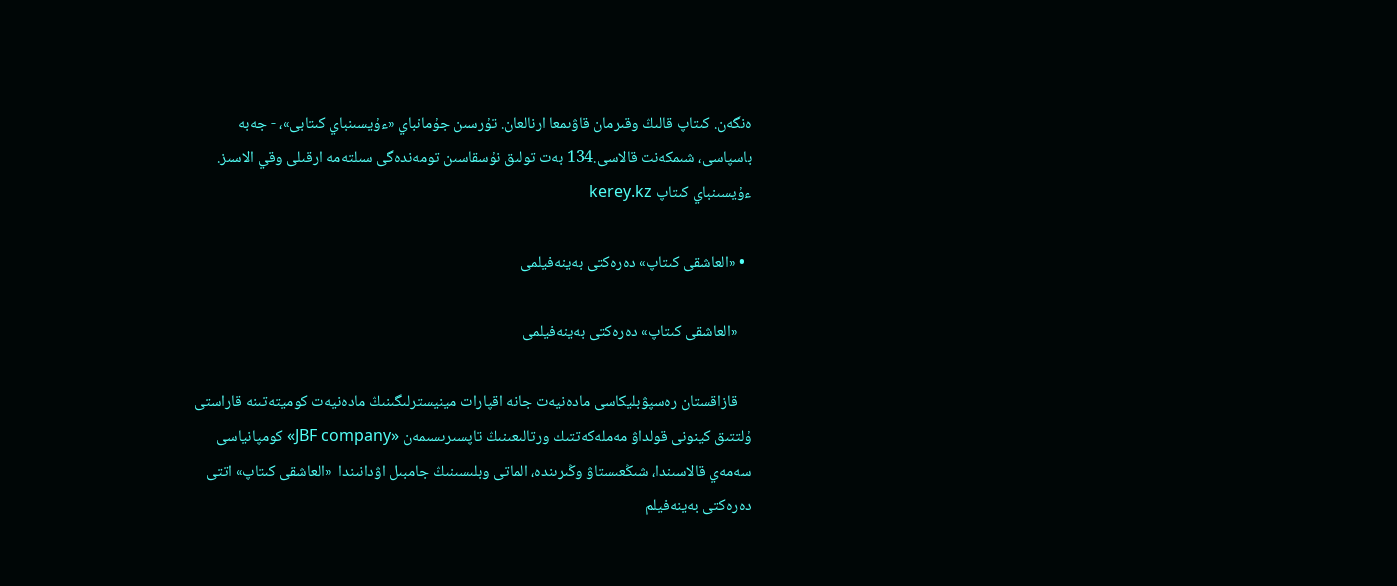ەنگەن. كىتاپ قالىڭ وقىرمان قاۋىمعا ارنالعان. تۇرسىن جۇمانباي «ءۇيسىنباي كىتابى»، - جەبە باسپاسى، شىمكەنت قالاسى.134 بەت تولىق نۇسقاسىن تومەندەگى سىلتەمە ارقىلى وقي الاسىز. ءۇيسىنباي كىتاپ kerey.kz

  • «العاشقى كىتاپ» دەرەكتى بەينەفيلمى

    «العاشقى كىتاپ» دەرەكتى بەينەفيلمى

    قازاقستان رەسپۋبليكاسى مادەنيەت جانە اقپارات مينيسترلىگىنىڭ مادەنيەت كوميتەتىنە قاراستى ۇلتتىق كينونى قولداۋ مەملەكەتتىك ورتالىعىنىڭ تاپسىرىسىمەن «JBF company» كومپانياسى سەمەي قالاسىندا، شىڭعىستاۋ وڭىرىندە، الماتى وبلىسىنىڭ جامبىل اۋدانىندا  «العاشقى كىتاپ» اتتى دەرەكتى بەينەفيلم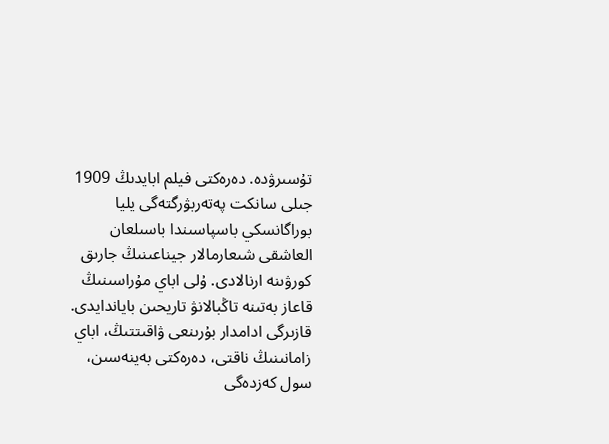تۇسىرۋدە. دەرەكتى فيلم ابايدىڭ 1909 جىلى سانكت پەتەربۋرگتەگى يليا بوراگانسكي باسپاسىندا باسىلعان العاشقى شىعارمالار جيناعىنىڭ جارىق كورۋىنە ارنالادى. ۇلى اباي مۇراسىنىڭ قاعاز بەتىنە تاڭبالانۋ تاريحىن باياندايدى. قازىرگى ادامدار بۇرىنعى ۋاقىتتىڭ، اباي زامانىنىڭ ناقتى، دەرەكتى بەينەسىن، سول كەزدەگى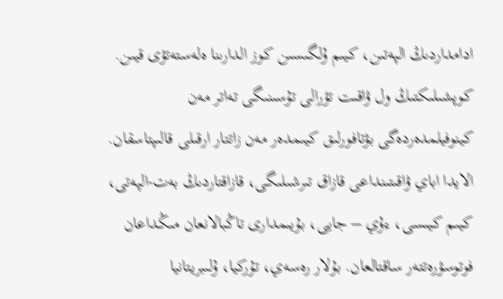ادامداردىڭ الپەتىن، كيىم ۇلگىسىن كوز الدارىنا ەلەستەتۋى قيىن. كوپشىلىكتىڭ ول ۋاقىت تۋرالى تۇسىنىگى تەاتر مەن كينوفيلمدەردەگى بۋتافورلىق كيىمدەر مەن زاتتار ارقىلى قالىپتاسقان. الايدا اباي ۋاقىتىنداعى قازاق تىرشىلىگى، قازاقتاردىڭ بەت-الپەتى، كيىم كيىسى، ءۇي – جايى، بۇيىمدارى تاڭبالانعان مىڭداعان فوتوسۋرەتتەر ساقتالعان. بۇلار رەسەي، تۇركيا، ۇلىبريتانيا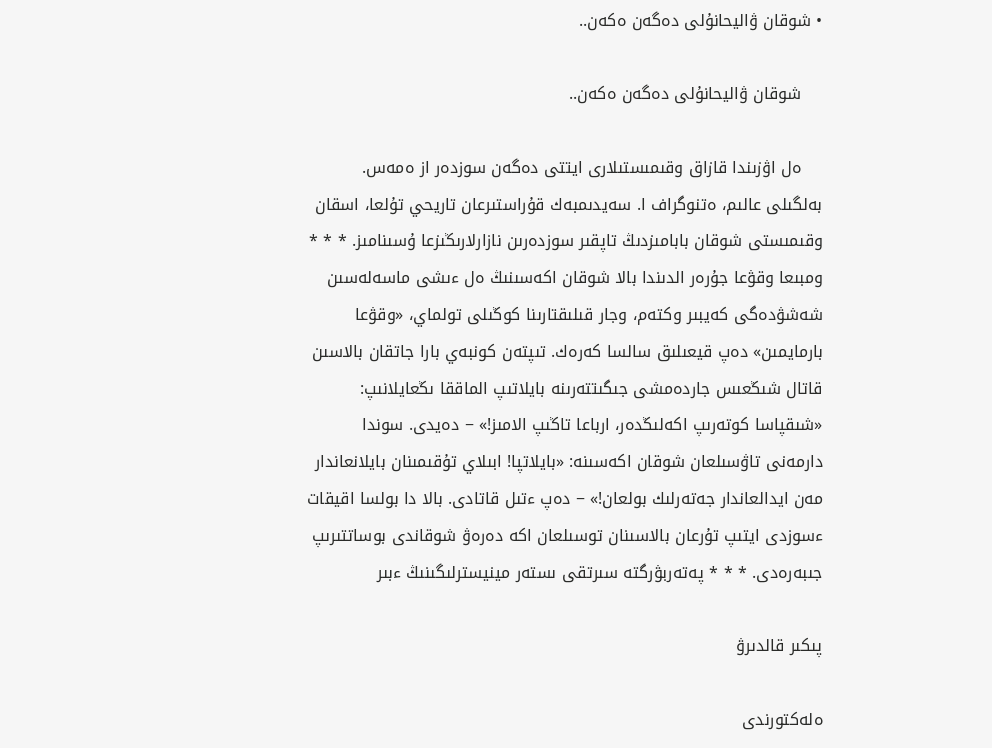• شوقان ۋاليحانۇلى دەگەن ەكەن..

    شوقان ۋاليحانۇلى دەگەن ەكەن..

    ەل اۋزىندا قازاق وقىمىستىلارى ايتتى دەگەن سوزدەر از ەمەس. بەلگىلى عالىم، ەتنوگراف ا. سەيدىمبەك قۇراستىرعان تاريحي تۇلعا، اسقان وقىمىستى شوقان بابامىزدىڭ تاپقىر سوزدەرىن نازارلارىڭىزعا ۇسىنامىز. * * * ومبىعا وقۋعا جۇرەر الدىندا بالا شوقان اكەسىنىڭ ەل ءىشى ماسەلەسىن شەشۋدەگى كەيبىر وكتەم، وجار قىلىقتارىنا كوڭىلى تولماي، «وقۋعا بارمايمىن» دەپ قيعىلىق سالسا كەرەك. تىپتەن كونبەي بارا جاتقان بالاسىن قاتال شىڭعىس جاردەمشى جىگىتتەرىنە بايلاتىپ الماققا ىڭعايلانىپ: «شىقپاسا كوتەرىپ اكەلىڭدەر، ارباعا تاڭىپ الامىز!» − دەيدى. سوندا دارمەنى تاۋسىلعان شوقان اكەسىنە: «بايلاتپا! ابىلاي تۇقىمىنان بايلانعاندار مەن ايدالعاندار جەتەرلىك بولعان!» − دەپ ءتىل قاتادى. بالا دا بولسا اقيقات ءسوزدى ايتىپ تۇرعان بالاسىنان توسىلعان اكە دەرەۋ شوقاندى بوساتتىرىپ جىبەرەدى. * * * پەتەربۋرگتە سىرتقى ىستەر مينيسترلىگىنىڭ ءبىر

پىكىر قالدىرۋ

ەلەكتورندى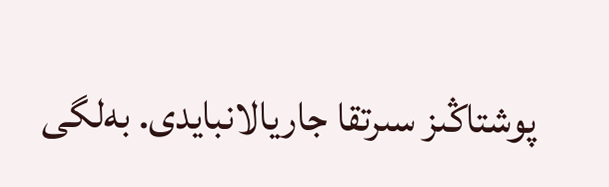پوشتاڭىز سىرتقا جاريالانبايدى. بەلگى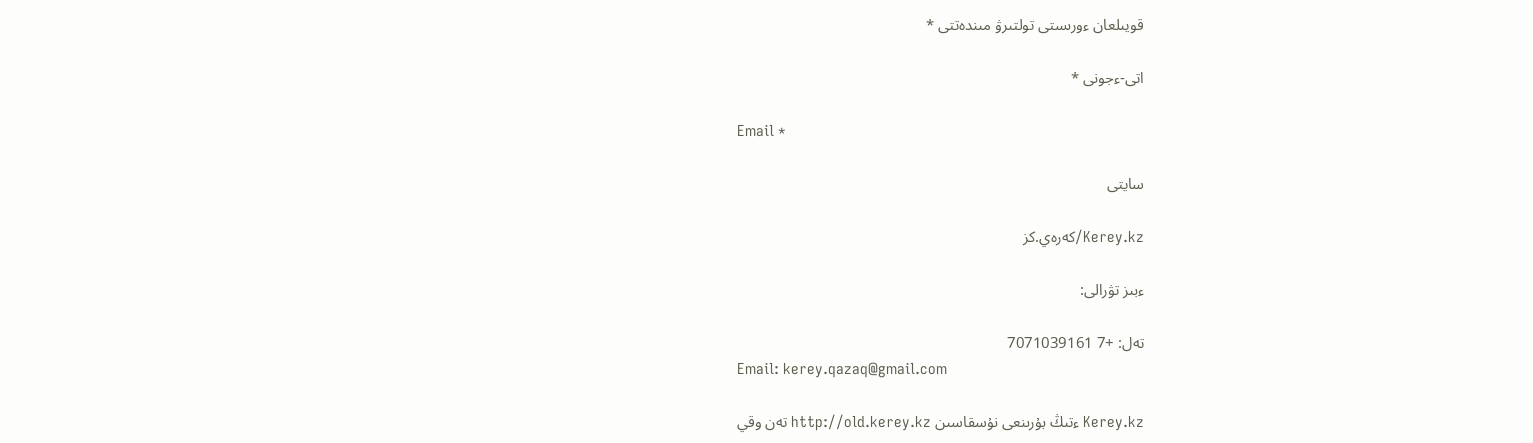قويىلعان ءورىستى تولتىرۋ مىندەتتى *

اتى-ءجونى *

Email *

سايتى

Kerey.kz/كەرەي.كز

ءبىز تۋرالى:

تەل: +7 7071039161
Email: kerey.qazaq@gmail.com

Kerey.kz ءتىڭ بۇرىنعى نۇسقاسىن http://old.kerey.kz تەن وقي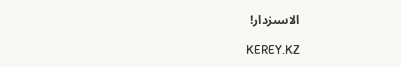الاسىزدار!

KEREY.KZ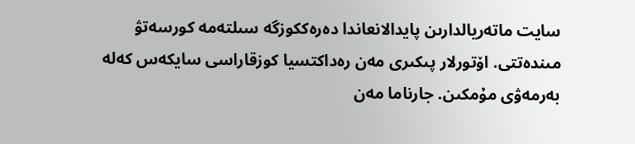سايت ماتەريالدارىن پايدالانعاندا دەرەككوزگە سىلتەمە كورسەتۋ مىندەتتى. اۆتورلار پىكىرى مەن رەداكتسيا كوزقاراسى سايكەس كەلە بەرمەۋى مۇمكىن. جارناما مەن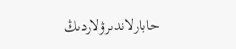حابارلاندىرۋلاردىڭ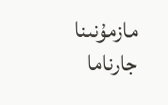مازمۇنىنا جارناما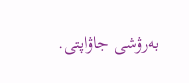بەرۋشى جاۋاپتى.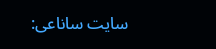سايت ساناعى: